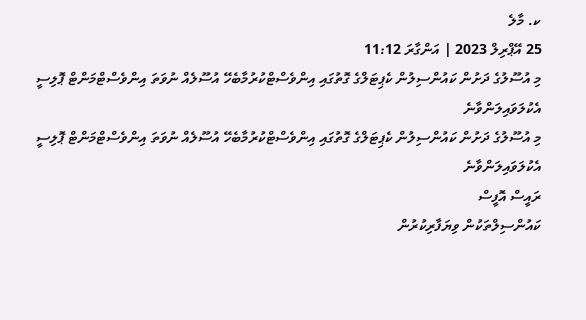ކ. މާލެ
25 އޭޕްރިލް 2023 | އަންގާރަ 11:12
މި އުސޫލުގެ ދަށުން ކައުންސިލުން ކެޕިޓަލްގެ ގޮތުގައި އިންވެސްޓްކުރުމާބެހޭ އުސޫލެއް ނުވަތަ އިންވެސްޓްމަންޓް ޕޮލިސީ އެކުލަވައިލަންވާނެ
މި އުސޫލުގެ ދަށުން ކައުންސިލުން ކެޕިޓަލްގެ ގޮތުގައި އިންވެސްޓްކުރުމާބެހޭ އުސޫލެއް ނުވަތަ އިންވެސްޓްމަންޓް ޕޮލިސީ އެކުލަވައިލަންވާނެ
ރައީސް އޮފީސް
ކައުންސިލްތަކުން ވިޔަފާރިކުރުން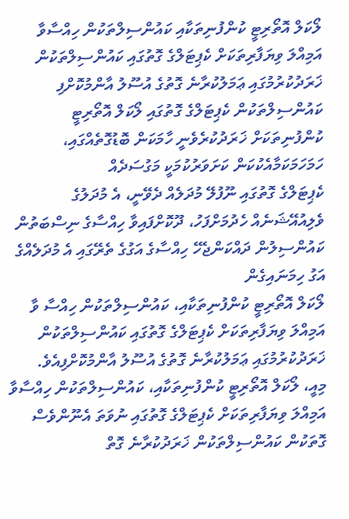ލޯކަލް އޮތޯރިޓީ ކުންފުނިތަކާއި ކައުންސިލްތަކުން ހިއްސާވާ އަމިއްލަ ވިޔަފާރިތަކަށް ކެޕިޓަލްގެ ގޮތުގައި ކައުންސިލްތަކުން ޚަރަދުކުރުމުގައި ޢަމަލުކުރާނެ ގޮތުގެ އުސޫލު އާންމުކޮށްފި
ކައުންސިލްތަކުން ކެޕިޓަލްގެ ގޮތުގައި ލޯކަލް އޮތޯރިޓީ ކުންފުނިތަކަށް ޚަރަދުކުރެވެނީ ހާމަކަން ބޮޑުގޮތެއްގައި، ހަމަހަމަކަމާއެކުކަން ކަށަވަރުކުމަކީ މަގުސަދެއް
ކެޕިޓަލްގެ ގޮތުގައި ނޫފުލޭ މުދަލެއް ދެވޭނީ، އެ މުދަލުގެ ވެލިއުއޭޝަނެއް ހެދުމަށްފަހު، ދޫކޮށްފައިވާ ހިއްސާގެ ނިސްބަތުން ކައުންސިލުން ދައްކަންޖެހޭ ހިއްސާގެ އަގުގެ ތެރޭގައި އެ މުދަލެއްގެ އަގު ހިމަނައިގެން
ލޯކަލް އޮތޯރިޓީ ކުންފުނިތަކާއި، ކައުންސިލްތަކުން ހިއްސާ ވާ އަމިއްލަ ވިޔަފާރިތަކަށް ކެޕިޓަލްގެ ގޮތުގައި ކައުންސިލްތަކުން ޚަރަދުކުރުމުގައި ޢަމަލުކުރާނެ ގޮތުގެ އުސޫލު އާންމުކޮށްފިއެވެ.
މިއީ، ލޯކަލް އޮތޯރިޓީ ކުންފުނިތަކާއި، ކައުންސިލްތަކުން ހިއްސާވާ އަމިއްލަ ވިޔަފާރިތަކަށް ކެޕިޓަލްގެ ގޮތުގައި ނުވަތަ އެނޫންވެސް ގޮތަކުން ކައުންސިލްތަކުން ޚަރަދުކުރާނެ ގޮތް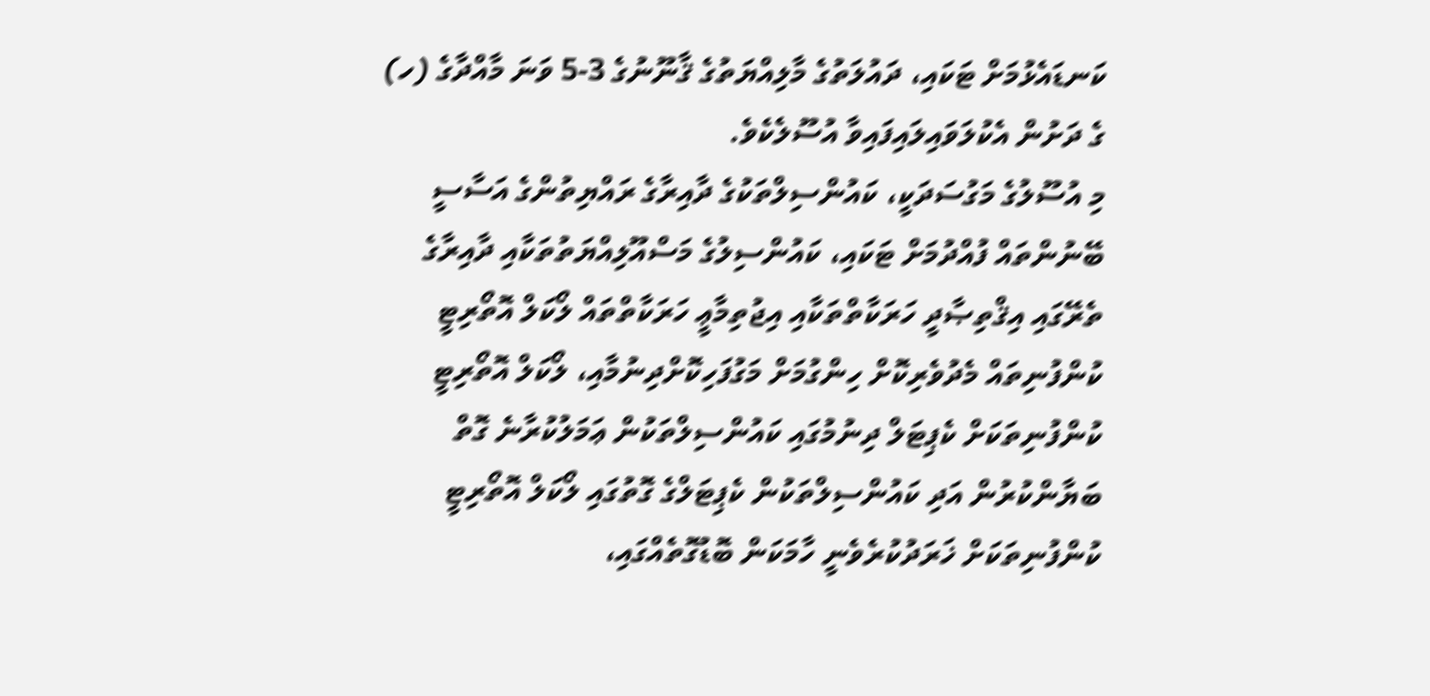ކަނޑައެޅުމަށް ޓަކައި، ދައުލަތުގެ މާލިއްޔަތުގެ ޤާނޫނުގެ 3-5 ވަނަ މާއްދާގެ (ހ) ގެ ދަށުން އެކުލަވައިލައިފައިވާ އުސޫލެކެވެ.
މި އުސޫލުގެ މަގުސަދަކީ، ކައުންސިލްތަކުގެ ދާއިރާގެ ރައްޔިތުންގެ އަސާސީ ބޭނުންތައް ފުއްދުމަށް ޓަކައި، ކައުންސިލުގެ މަސްއޫލިއްޔަތުތަކާއި ދާއިރާގެ ތެރޭގައި އިޤްތިޞާދީ ހަރަކާތްތަކާއި އިޖުތިމާޢީ ހަރަކާތްތައް ލޯކަލް އޮތޯރިޓީ ކުންފުނިތައް މެދުވެރިކޮށް ހިންގުމަށް މަގުފަހިކޮށްދިނުމާއި، ލޯކަލް އޮތޯރިޓީ ކުންފުނިތަކަށް ކެޕިޓަލް ދިނުމުގައި ކައުންސިލްތަކުން ޢަމަލުކުރާނެ ގޮތް ބަޔާންކުރުން އަދި ކައުންސިލްތަކުން ކެޕިޓަލްގެ ގޮތުގައި ލޯކަލް އޮތޯރިޓީ ކުންފުނިތަކަށް ޚަރަދުކުރެވެނީ ހާމަކަން ބޮޑުގޮތެއްގައި،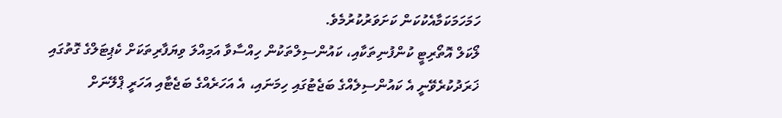ހަމަހަމަކަމާއެކުކަން ކަށަވަރުކުރުމެވެ.
ލޯކަލް އޮތޯރިޓީ ކުންފުނިތަކާއި، ކައުންސިލްތަކުން ހިއްސާވާ އަމިއްލަ ވިޔަފާރިތަކަށް ކެޕިޓަލްގެ ގޮތުގައި ޚަރަދުކުރެވޭނީ އެ ކައުންސިލެއްގެ ބަޖެޓުގައި ހިމަނައި، އެ އަހަރެއްގެ ބަޖެޓާއި އަހަރީ ޕްލޭނަށް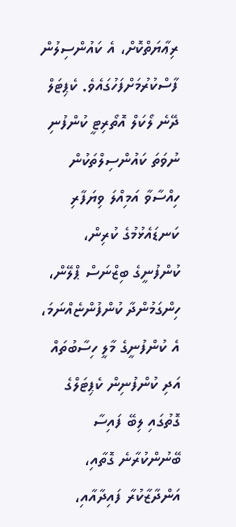ރިޢާޔަތްކޮށް، އެ ކައުންސިލުން ފާސްކުރުމަށްފަހުގައެވެ. ކެޕިޓަލް ދޭނެ ލޯކަލް އޮތޯރިޓީ ކުންފުނި ނުވަތަ ކައުންސިލްތަކުން ހިއްސާވާ އަމިއްލަ ވިޔަފާރި ކަނޑައެޅުމުގެ ކުރިން، ކުންފުނީގެ ބިޒްނަސް ޕްލޭން، ހިންގަމުންދާ ކުންފުންޏެއްނަމަ، އެ ކުންފުނީގެ މާލީ ހިސާބުތައް އަދި ކުންފުނިން ކެޕިޓަލްގެ ގޮތުގައި ލިބޭ ފައިސާ ބޭނުންކުރާނެ ގޮތާއި، އަންދާޒާކުރާ ފައިދާއާއި،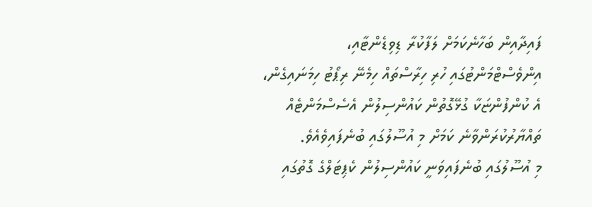ފައިދާއިން ބަހާނެކަމަށް ލަފާކުރާ ޑިވިޑެންޓާއި، އިންވެސްޓްމަންޓުގައި ހުރި ހިރާސްތައް ހިމެނޭ ރިޕޯޓު ހިމަނައިގެން، އެ ކުންފުންޏަކާ ގުޅޭގޮތުން ކައުންސިލުން އެސެސްމަންޓެއް ތައްޔާރުކުރަންވާނެ ކަމަށް މި އުސޫލުގައި ބުނެފައިވެއެވެ.
މި އުސޫލުގައި ބުނެފައިވަނީ ކައުންސިލުން ކެޕިޓަލްގެ ގޮތުގައި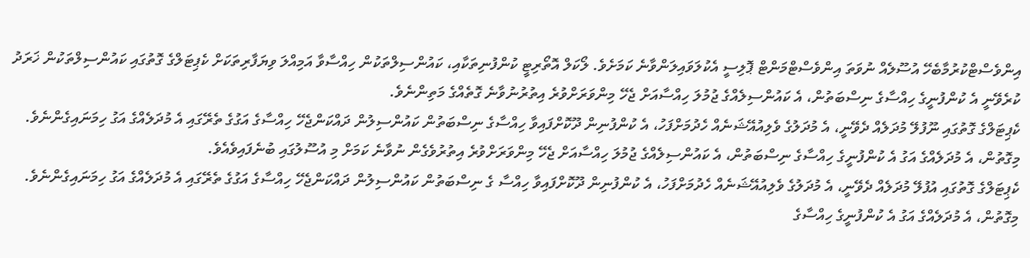އިންވެސްޓްކުރުމާބެހޭ އުސޫލެއް ނުވަތަ އިންވެސްޓްމަންޓް ޕޮލިސީ އެކުލަވައިލަންވާނެ ކަމަށެވެ. ލޯކަލް އޮތޯރިޓީ ކުންފުނިތަކާއި، ކައުންސިލްތަކުން ހިއްސާވާ އަމިއްލަ ވިޔަފާރިތަކަށް ކެޕިޓަލްގެ ގޮތުގައި ކައުންސިލްތަކުން ޚަރަދު ކުރެވޭނީ އެ ކުންފުނީގެ ހިއްސާގެ ނިސްބަތުން، އެ ކައުންސިލެއްގެ ޖުމުލަ ހިއްސާއަށް ޖެހޭ މިންވަރަށްވުރެ އިތުރުނުވާނެ ގޮތެއްގެ މަތިންނެވެ.
ކެޕިޓަލްގެ ގޮތުގައި ނޫފުލޭ މުދަލެއް ދެވޭނީ، އެ މުދަލުގެ ވެލިއުއޭޝަނެއް ހެދުމަށްފަހު، އެ ކުންފުނިން ދޫކޮށްފައިވާ ހިއްސާގެ ނިސްބަތުން ކައުންސިލުން ދައްކަންޖެހޭ ހިއްސާގެ އަގުގެ ތެރޭގައި އެ މުދަލެއްގެ އަގު ހިމަނައިގެންނެވެ. މިގޮތުން، އެ މުދަލެއްގެ އަގު އެ ކުންފުނީގެ ހިއްސާގެ ނިސްބަތުން، އެ ކައުންސިލެއްގެ ޖުމުލަ ހިއްސާއަށް ޖެހޭ މިންވަރަށްވުރެ އިތުރުވެގެން ނުވާނެ ކަމަށް މި އުސޫލުގައި ބުނެފައިވެއެވެ.
ކެޕިޓަލްގެ ގޮތުގައި އުފުލޭ މުދަލެއް ދެވޭނީ، އެ މުދަލުގެ ވެލިއުއޭޝަނެއް ހެދުމަށްފަހު، އެ ކުންފުނިން ދޫކޮށްފައިވާ ހިއްސާ ގެ ނިސްބަތުން ކައުންސިލުން ދައްކަންޖެހޭ ހިއްސާގެ އަގުގެ ތެރޭގައި އެ މުދަލެއްގެ އަގު ހިމަނައިގެންނެވެ. މިގޮތުން، އެ މުދަލެއްގެ އަގު އެ ކުންފުނީގެ ހިއްސާގެ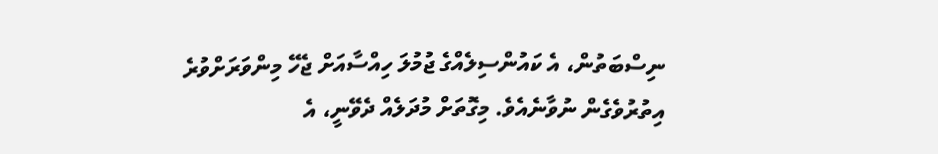ނިސްބަތުން، އެ ކައުންސިލެއްގެ ޖުމުލަ ހިއްސާއަށް ޖެހޭ މިންވަރަށްވުރެ އިތުރުވެގެން ނުވާނެއެވެ. މިގޮތަށް މުދަލެއް ދެވޭނީ، އެ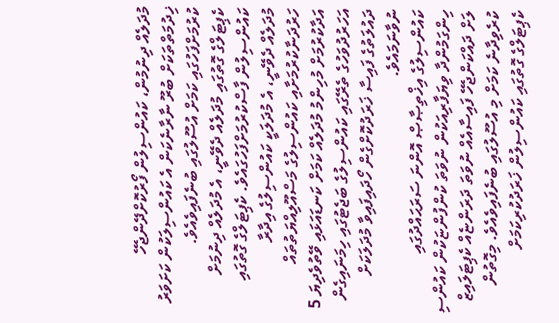މުދަލެއް ދިނުމުން، ކައުންސިލުން ފޯރުކޮށްދޭންޖެހޭ ޚިދުމަތްތަކަށް ބުރޫ ނާރާނެކަން އެ ކައުންސިލަކުން ކަށަވަރު ކުރުމަށްފަހުގައި ކަމަށް އުސޫލުގައި ބުނެފައިވެއެވެ.
ކެޕިޓަލްގެ ގޮތުގައި މުދަލެއް ދެވޭނީ، އެ މުދަލެއް ދިނުމަށް ކައުންސިލުން ފާސްކުރުމަށްފަހުގައެވެ. ކެޕިޓަލްގެ ގޮތުގައި މުދަލެއް ދެވޭނީ، އެ މުދަލަކީ ކައުންސިލުގެ އިދާރާ ހަރުދަނާކުރުމަށާއި ކައުންސިލުގެ މަސްއޫލިއްޔަތުތައް އަދާކުރުމަށް މުހިންމު މުދަލެއް ކަމަށް ކަނޑައަޅައި ވޭތުވެދިޔަ 5 އަހަރުދުވަހުގެ ތެރޭގައި ކައުންސިލުގެ ބަޖެޓުގައި ހިމަނައިގެން ދައުލަތުގެ ފައިސާ ޚަރަދުކޮށްގެން ހޯދައިފައިވާ މުދަލަކަށް ނުވާނަމައެވެ.
ކައުންސިލުގެ އިޚްތިޞާޞް އޮންނަ ސަރަޙައްދުގައި ހިންގަމުންދާ ވިޔަފާރިއަކުން ނުވަތަ ކުންފުންޏަކުން ކައުންސި ލަށް ދައްކަންޖެހޭ ފައިސާއެއް ނުވަތަ ދަރަންޏެއް ކެޕިޓަލައިޒް ކުރެވިދާނެ ކަމަށް މި އުސޫލުގައި ބުނެފައިވެއެވެ. މިގޮތުން ކެޕިޓަލްގެ ގޮތުގައި ކައުންސިލުން ޚަރަދުކުރިކަމަށް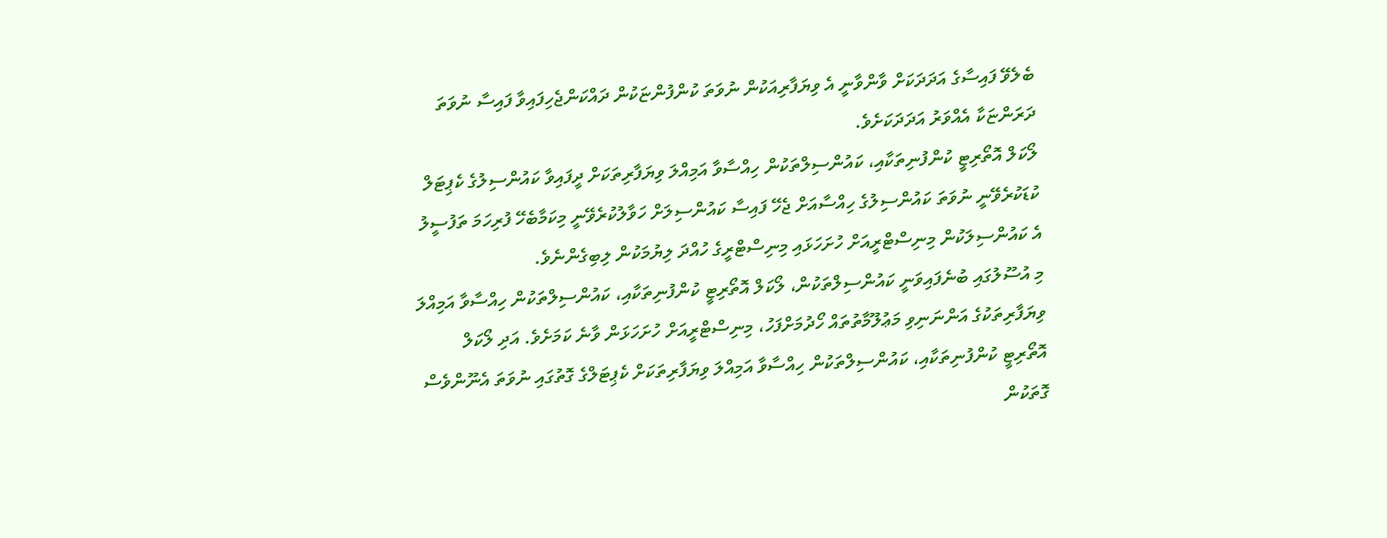ބެލެވޭ ފައިސާގެ އަދަދަކަށް ވާންވާނީ އެ ވިޔަފާރިއަކުން ނުވަތަ ކުންފުންޏަކުން ދައްކަންޖެހިފައިވާ ފައިސާ ނުވަތަ ދަރަންޏަކާ އެއްވަރު އަދަދަކަށެވެ.
ލޯކަލް އޮތޯރިޓީ ކުންފުނިތަކާއި، ކައުންސިލްތަކުން ހިއްސާވާ އަމިއްލަ ވިޔަފާރިތަކަށް ދީފައިވާ ކައުންސިލުގެ ކެޕިޓަލް ކުޑަކުރެވޭނީ ނުވަތަ ކައުންސިލުގެ ހިއްސާއަށް ޖެހޭ ފައިސާ ކައުންސިލަށް ހަވާލުކުރެވޭނީ މިކަމާބެހޭ ފުރިހަމަ ތަފުސީލު އެ ކައުންސިލަކުން މިނިސްޓްރީއަށް ހުށަހަޅައި މިނިސްޓްރީގެ ހުއްދަ ލިޔުމަކުން ލިބިގެންނެވެ.
މި އުސޫލުގައި ބުނެފައިވަނީ ކައުންސިލްތަކުން، ލޯކަލް އޮތޯރިޓީ ކުންފުނިތަކާއި، ކައުންސިލްތަކުން ހިއްސާވާ އަމިއްލަ ވިޔަފާރިތަކުގެ އަންނަނިވި މަޢުލޫމާތުތައް ހޯދުމަށްފަހު، މިނިސްޓްރީއަށް ހުށަހަޅަން ވާނެ ކަމަށެވެ. އަދި ލޯކަލް އޮތޯރިޓީ ކުންފުނިތަކާއި، ކައުންސިލްތަކުން ހިއްސާވާ އަމިއްލަ ވިޔަފާރިތަކަށް ކެޕިޓަލްގެ ގޮތުގައި ނުވަތަ އެނޫންވެސް ގޮތަކުން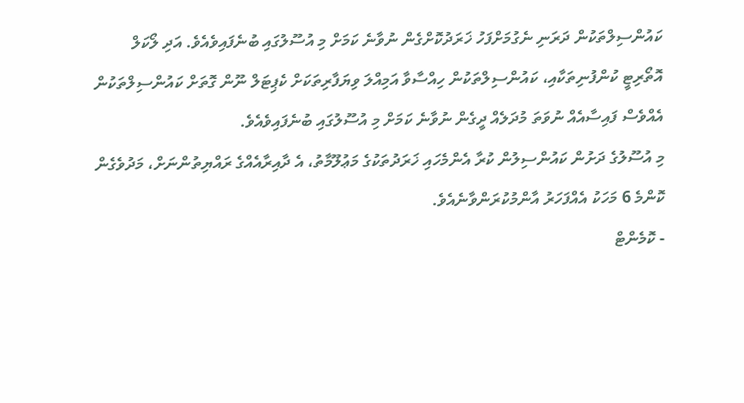ކައުންސިލްތަކުން ދަރަނި ނެގުމަށްފަހު ޚަރަދުކޮށްގެން ނުވާނެ ކަމަށް މި އުސޫލުގައި ބުނެފައިވެއެވެ. އަދި ލޯކަލް އޮތޯރިޓީ ކުންފުނިތަކާއި، ކައުންސިލްތަކުން ހިއްސާވާ އަމިއްލަ ވިޔަފާރިތަކަށް ކެޕިޓަލް ނޫން ގޮތަށް ކައުންސިލްތަކުން އެއްވެސް ފައިސާއެއް ނުވަތަ މުދަލެއް ދީގެން ނުވާނެ ކަމަށް މި އުސޫލުގައި ބުނެފައިވެއެވެ.
މި އުސޫލުގެ ދަށުން ކައުންސިލުން ކުރާ އެންމެހައި ޚަރަދުތަކުގެ މަޢުލޫމާތު، އެ ދާއިރާއެއްގެ ރައްޔިތުންނަށް، މަދުވެގެން ކޮންމެ 6 މަހަކު އެއްފަހަރު އާންމުކުރަންވާނެއެވެ.
- ކޮމެންޓް